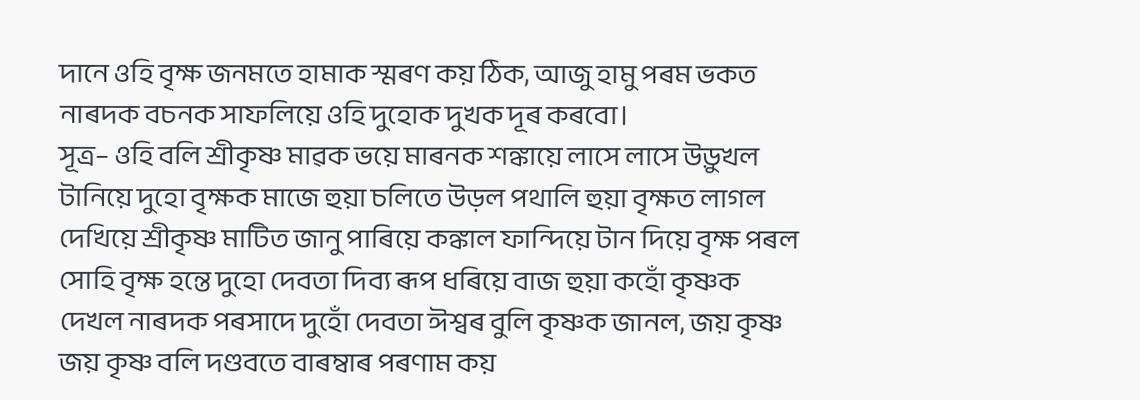দানে ওহি বৃক্ষ জনমতে হামাক স্মৰণ কয় ঠিক, আজু হামু পৰম ভকত নাৰদক বচনক সাফলিয়ে ওহি দুহোক দুখক দূৰ কৰবো।
সূত্ৰ– ওহি বলি শ্ৰীকৃষ্ণ মাৱক ভয়ে মাৰনক শঙ্কায়ে লাসে লাসে উড়ুখল টানিয়ে দুহো বৃক্ষক মাজে হুয়া চলিতে উড়ল পথালি হুয়া বৃক্ষত লাগল দেখিয়ে শ্ৰীকৃষ্ণ মাটিত জানু পাৰিয়ে কঙ্কাল ফান্দিয়ে টান দিয়ে বৃক্ষ পৰল সোহি বৃক্ষ হন্তে দুহো দেবতা দিব্য ৰূপ ধৰিয়ে বাজ হুয়া কহোঁ কৃষ্ণক দেখল নাৰদক পৰসাদে দুহোঁ দেবতা ঈশ্বৰ বুলি কৃষ্ণক জানল, জয় কৃষ্ণ জয় কৃষ্ণ বলি দণ্ডবতে বাৰম্বাৰ পৰণাম কয়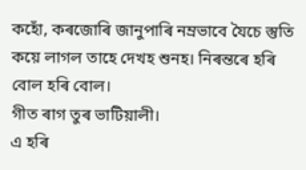কহোঁ, কৰজোৰি জানুপাৰি নম্ৰভাবে যৈচে স্তুতি কয়ে লাগল তাহে দেখহ শুনহ। নিৰন্তৰে হৰি বোল হৰি বোল।
গীত ৰাগ তুৰ ভাটিয়ালী।
এ হৰি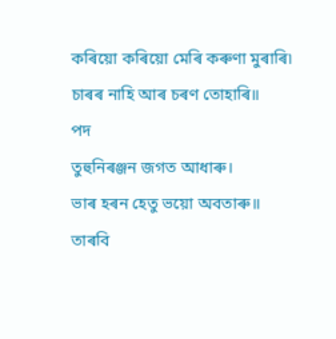কৰিয়ো কৰিয়ো মেৰি কৰুণা মুৰাৰি৷
চাৰৰ নাহি আৰ চৰণ তোহাৰি॥
পদ
তুহুনিৰঞ্জন জগত আধাৰু।
ভাৰ হৰন হেতু ভয়ো অবতাৰু॥
তাৰবি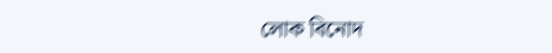লোক বিনোদ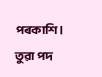পৰকাশি।
তুৱা পদ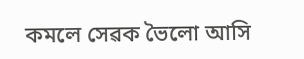কমলে সেৱক ভৈলো আসি